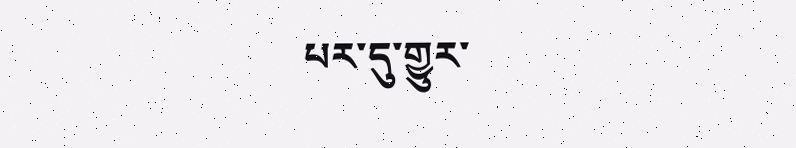པར་དུ་གྱུར་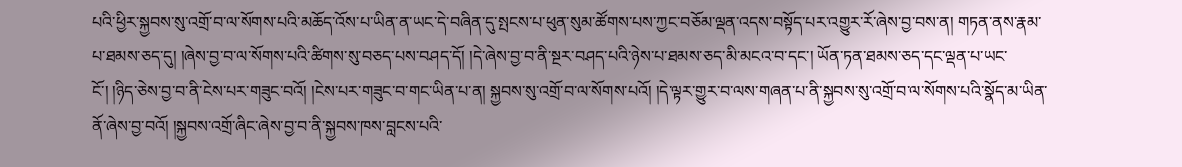པའི་ཕྱིར་སྐྱབས་སུ་འགྲོ་བ་ལ་སོགས་པའི་མཆོད་འོས་པ་ཡིན་ན་ཡང་དེ་བཞིན་དུ་སྤངས་པ་ཕུན་སུམ་ཚོགས་པས་ཀྱང་བཅོམ་ལྡན་འདས་བསྟོད་པར་འགྱུར་རོ་ཞེས་བྱ་བས་ན། གཏན་ནས་རྣམ་པ་ཐམས་ཅད་དུ། །ཞེས་བྱ་བ་ལ་སོགས་པའི་ཚིགས་སུ་བཅད་པས་བཤད་དོ། །དེ་ཞེས་བྱ་བ་ནི་སྔར་བཤད་པའི་ཉེས་པ་ཐམས་ཅད་མི་མངའ་བ་དང་། ཡོན་ཏན་ཐམས་ཅད་དང་ལྡན་པ་ཡང་ངོ་། །ཉིད་ཅེས་བྱ་བ་ནི་ངེས་པར་གཟུང་བའོ། །ངེས་པར་གཟུང་བ་གང་ཡིན་པ་ན། སྐྱབས་སུ་འགྲོ་བ་ལ་སོགས་པའོ། །དེ་ལྟར་གྱུར་བ་ལས་གཞན་པ་ནི་སྐྱབས་སུ་འགྲོ་བ་ལ་སོགས་པའི་སྣོད་མ་ཡིན་ནོ་ཞེས་བྱ་བའོ། །སྐྱབས་འགྲོ་ཞིང་ཞེས་བྱ་བ་ནི་སྐྱབས་ཁས་བླངས་པའི་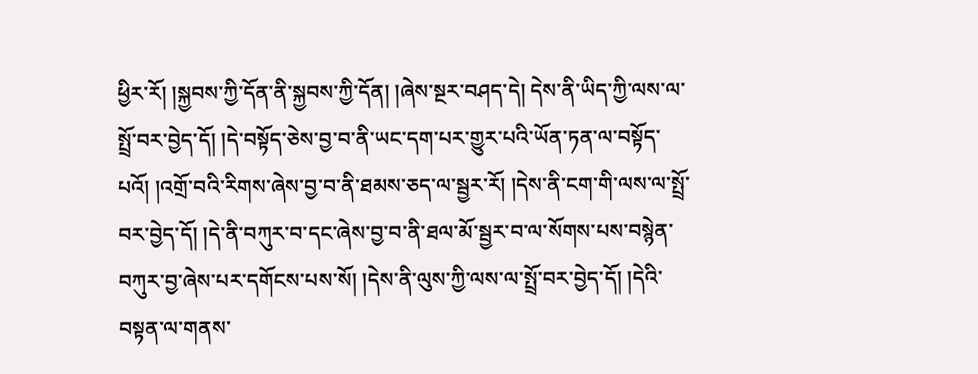ཕྱིར་རོ། །སྐྱབས་ཀྱི་དོན་ནི་སྐྱབས་ཀྱི་དོན། །ཞེས་སྔར་བཤད་དེ། དེས་ནི་ཡིད་ཀྱི་ལས་ལ་སྤྲོ་བར་བྱེད་དོ། །དེ་བསྟོད་ཅེས་བྱ་བ་ནི་ཡང་དག་པར་གྱུར་པའི་ཡོན་ཏན་ལ་བསྟོད་པའོ། །འགྲོ་བའི་རིགས་ཞེས་བྱ་བ་ནི་ཐམས་ཅད་ལ་སྦྱར་རོ། །དེས་ནི་ངག་གི་ལས་ལ་སྤྲོ་བར་བྱེད་དོ། །དེ་ནི་བཀུར་བ་དང་ཞེས་བྱ་བ་ནི་ཐལ་མོ་སྦྱར་བ་ལ་སོགས་པས་བསྙེན་བཀུར་བྱ་ཞེས་པར་དགོངས་པས་སོ། །དེས་ནི་ལུས་ཀྱི་ལས་ལ་སྤྲོ་བར་བྱེད་དོ། །དེའི་བསྟན་ལ་གནས་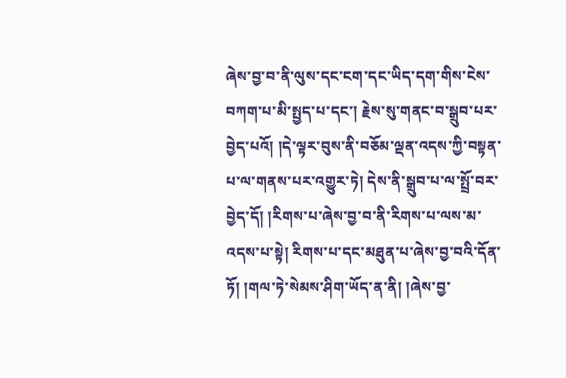ཞེས་བྱ་བ་ནི་ལུས་དང་ངག་དང་ཡིད་དག་གིས་ངེས་བཀག་པ་མི་སྤྱད་པ་དང་། རྗེས་སུ་གནང་བ་སྒྲུབ་པར་བྱེད་པའོ། །དེ་ལྟར་བུས་ནི་བཅོམ་ལྡན་འདས་ཀྱི་བསྟན་པ་ལ་གནས་པར་འགྱུར་ཏེ། དེས་ནི་སྒྲུབ་པ་ལ་སྤྲོ་བར་བྱེད་དོ། །རིགས་པ་ཞེས་བྱ་བ་ནི་རིགས་པ་ལས་མ་འདས་པ་སྟེ། རིགས་པ་དང་མཐུན་པ་ཞེས་བྱ་བའི་དོན་ཏོ། །གལ་ཏེ་སེམས་ཤིག་ཡོད་ན་ནི། །ཞེས་བྱ་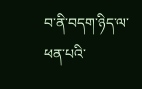བ་ནི་བདག་ཉིད་ལ་ཕན་པའི་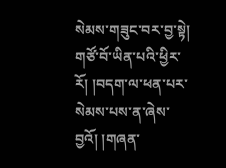སེམས་གཟུང་བར་བྱ་སྟེ། གཙོ་བོ་ཡིན་པའི་ཕྱིར་རོ། །བདག་ལ་ཕན་པར་སེམས་པས་ན་ཞེས་བྱའོ། །གཞན་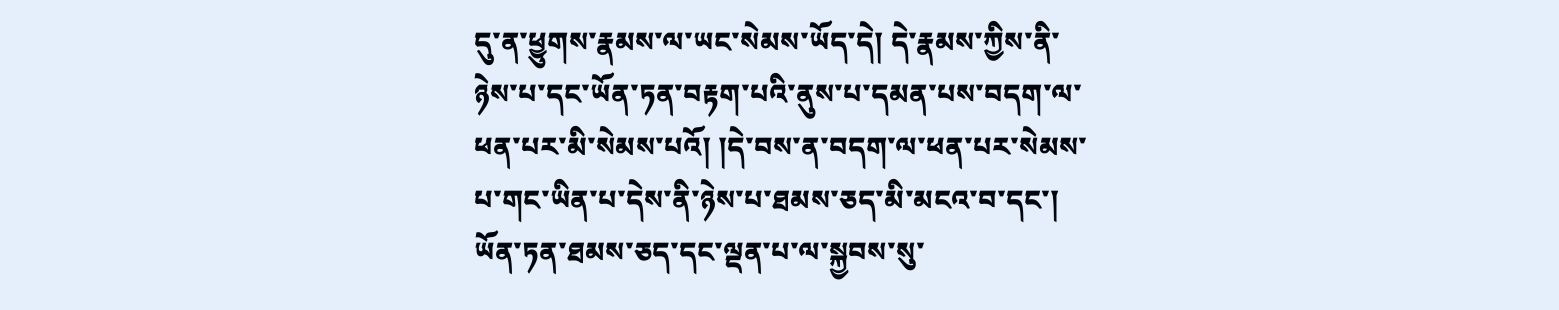དུ་ན་ཕྱུགས་རྣམས་ལ་ཡང་སེམས་ཡོད་དེ། དེ་རྣམས་ཀྱིས་ནི་ཉེས་པ་དང་ཡོན་ཏན་བརྟག་པའི་ནུས་པ་དམན་པས་བདག་ལ་ཕན་པར་མི་སེམས་པའོ། །དེ་བས་ན་བདག་ལ་ཕན་པར་སེམས་པ་གང་ཡིན་པ་དེས་ནི་ཉེས་པ་ཐམས་ཅད་མི་མངའ་བ་དང་། ཡོན་ཏན་ཐམས་ཅད་དང་ལྡན་པ་ལ་སྐྱབས་སུ་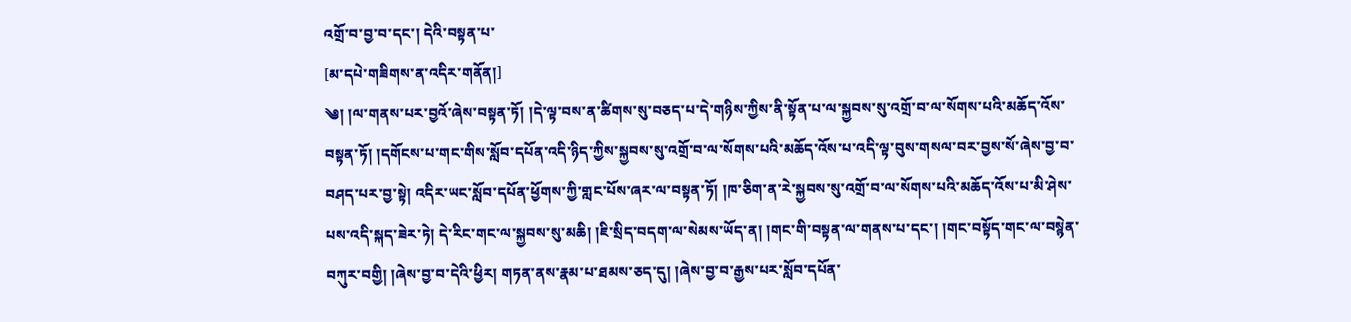འགྲོ་བ་བྱ་བ་དང་། དེའི་བསྟན་པ་
[མ་དཔེ་གཟིགས་ན་འདིར་གནོན།]
༄། །ལ་གནས་པར་བྱའོ་ཞེས་བསྟན་ཏོ། །དེ་ལྟ་བས་ན་ཚིགས་སུ་བཅད་པ་དེ་གཉིས་ཀྱིས་ནི་སྟོན་པ་ལ་སྐྱབས་སུ་འགྲོ་བ་ལ་སོགས་པའི་མཆོད་འོས་བསྟན་ཏོ། །དགོངས་པ་གང་གིས་སློབ་དཔོན་འདི་ཉིད་ཀྱིས་སྐྱབས་སུ་འགྲོ་བ་ལ་སོགས་པའི་མཆོད་འོས་པ་འདི་ལྟ་བུས་གསལ་བར་བྱས་སོ་ཞེས་བྱ་བ་བཤད་པར་བྱ་སྟེ། འདིར་ཡང་སློབ་དཔོན་ཕྱོགས་ཀྱི་གླང་པོས་ཞར་ལ་བསྟན་ཏོ། །ཁ་ཅིག་ན་རེ་སྐྱབས་སུ་འགྲོ་བ་ལ་སོགས་པའི་མཆོད་འོས་པ་མི་ཤེས་པས་འདི་སྐད་ཟེར་ཏེ། དེ་རིང་གང་ལ་སྐྱབས་སུ་མཆི། །ཇི་སྲིད་བདག་ལ་སེམས་ཡོད་ན། །གང་གི་བསྟན་ལ་གནས་པ་དང་། །གང་བསྟོད་གང་ལ་བསྙེན་བཀུར་བགྱི། །ཞེས་བྱ་བ་དེའི་ཕྱིར། གཏན་ནས་རྣམ་པ་ཐམས་ཅད་དུ། །ཞེས་བྱ་བ་རྒྱས་པར་སློབ་དཔོན་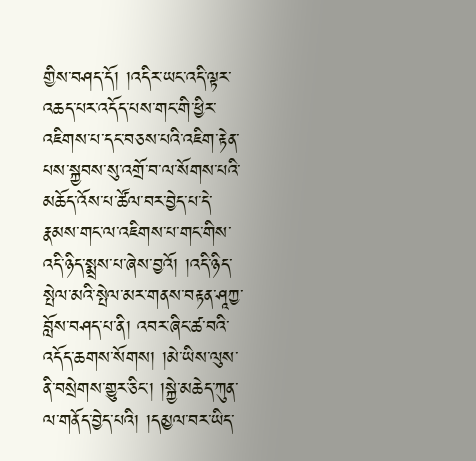གྱིས་བཤད་དོ། །འདིར་ཡང་འདི་ལྟར་འཆད་པར་འདོད་པས་གང་གི་ཕྱིར་འཇིགས་པ་དང་བཅས་པའི་འཇིག་རྟེན་པས་སྐྱབས་སུ་འགྲོ་བ་ལ་སོགས་པའི་མཆོད་འོས་པ་ཚོལ་བར་བྱེད་པ་དེ་རྣམས་གང་ལ་འཇིགས་པ་གང་གིས་འདི་ཉིད་སྨྲས་པ་ཞེས་བྱའོ། །འདི་ཉིད་སྤེལ་མའི་སྤེལ་མར་གནས་བརྟན་ཤཱཀྱ་བློས་བཤད་པ་ནི། འབར་ཞིང་ཚ་བའི་འདོད་ཆགས་སོགས། །མེ་ཡིས་ལུས་ནི་བསྲེགས་གྱུར་ཅིང་། །སྐྱེ་མཆེད་ཀུན་ལ་གནོད་བྱེད་པའི། །དམྱལ་བར་ཡིད་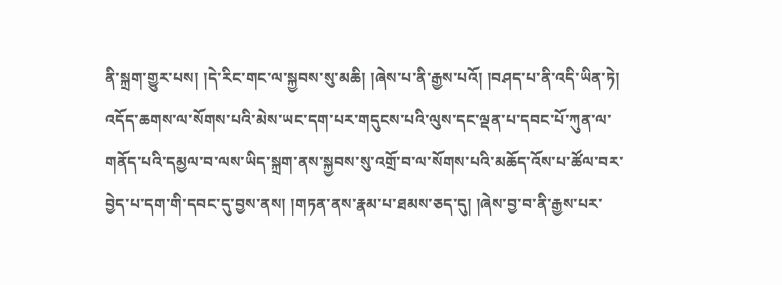ནི་སྐྲག་གྱུར་པས། །དེ་རིང་གང་ལ་སྐྱབས་སུ་མཆི། །ཞེས་པ་ནི་རྒྱས་པའོ། །བཤད་པ་ནི་འདི་ཡིན་ཏེ། འདོད་ཆགས་ལ་སོགས་པའི་མེས་ཡང་དག་པར་གདུངས་པའི་ལུས་དང་ལྡན་པ་དབང་པོ་ཀུན་ལ་གནོད་པའི་དམྱལ་བ་ལས་ཡིད་སྐྲག་ནས་སྐྱབས་སུ་འགྲོ་བ་ལ་སོགས་པའི་མཆོད་འོས་པ་ཚོལ་བར་བྱེད་པ་དག་གི་དབང་དུ་བྱས་ནས། །གཏན་ནས་རྣམ་པ་ཐམས་ཅད་དུ། །ཞེས་བྱ་བ་ནི་རྒྱས་པར་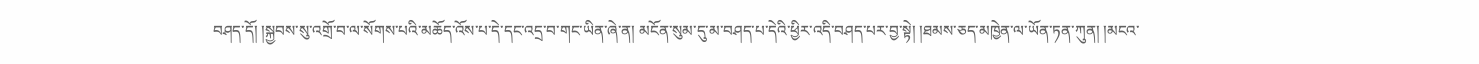བཤད་དོ། །སྐྱབས་སུ་འགྲོ་བ་ལ་སོགས་པའི་མཆོད་འོས་པ་དེ་དང་འདྲ་བ་གང་ཡིན་ཞེ་ན། མངོན་སུམ་དུ་མ་བཤད་པ་དེའི་ཕྱིར་འདི་བཤད་པར་བྱ་སྟེ། །ཐམས་ཅད་མཁྱེན་ལ་ཡོན་ཏན་ཀུན། །མངའ་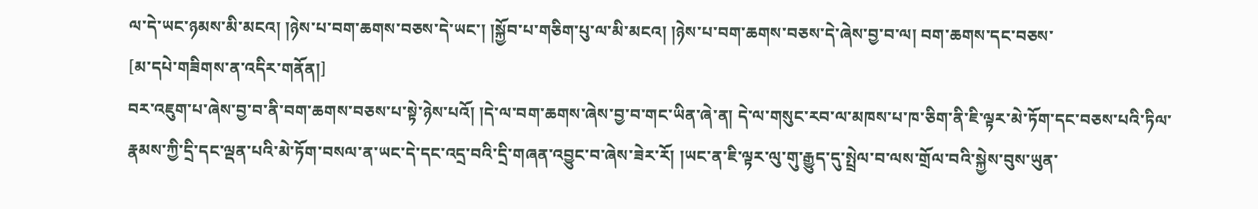ལ་དེ་ཡང་ཉམས་མི་མངའ། །ཉེས་པ་བག་ཆགས་བཅས་དེ་ཡང་། །སྐྱོབ་པ་གཅིག་པུ་ལ་མི་མངའ། །ཉེས་པ་བག་ཆགས་བཅས་དེ་ཞེས་བྱ་བ་ལ། བག་ཆགས་དང་བཅས་
[མ་དཔེ་གཟིགས་ན་འདིར་གནོན།]
བར་འཇུག་པ་ཞེས་བྱ་བ་ནི་བག་ཆགས་བཅས་པ་སྟེ་ཉེས་པའོ། །དེ་ལ་བག་ཆགས་ཞེས་བྱ་བ་གང་ཡིན་ཞེ་ན། དེ་ལ་གསུང་རབ་ལ་མཁས་པ་ཁ་ཅིག་ནི་ཇི་ལྟར་མེ་ཏོག་དང་བཅས་པའི་ཏིལ་རྣམས་ཀྱི་དྲི་དང་ལྡན་པའི་མེ་ཏོག་བསལ་ན་ཡང་དེ་དང་འདྲ་བའི་དྲི་གཞན་འབྱུང་བ་ཞེས་ཟེར་རོ། །ཡང་ན་ཇི་ལྟར་ལུ་གུ་རྒྱུད་དུ་སྤྲེལ་བ་ལས་གྲོལ་བའི་སྐྱེས་བུས་ཡུན་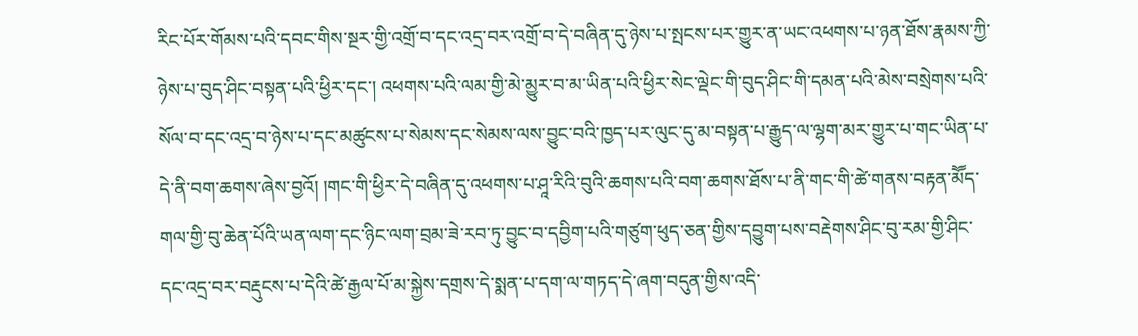རིང་པོར་གོམས་པའི་དབང་གིས་སྔར་གྱི་འགྲོ་བ་དང་འདྲ་བར་འགྲོ་བ་དེ་བཞིན་དུ་ཉེས་པ་སྤངས་པར་གྱུར་ན་ཡང་འཕགས་པ་ཉན་ཐོས་རྣམས་ཀྱི་ཉེས་པ་བུད་ཤིང་བསྟན་པའི་ཕྱིར་དང་། འཕགས་པའི་ལམ་གྱི་མེ་མྱུར་བ་མ་ཡིན་པའི་ཕྱིར་སེང་ལྡེང་གི་བུད་ཤིང་གི་དམན་པའི་མེས་བསྲེགས་པའི་སོལ་བ་དང་འདྲ་བ་ཉེས་པ་དང་མཚུངས་པ་སེམས་དང་སེམས་ལས་བྱུང་བའི་ཁྱད་པར་ལུང་དུ་མ་བསྟན་པ་རྒྱུད་ལ་ལྷག་མར་གྱུར་པ་གང་ཡིན་པ་དེ་ནི་བག་ཆགས་ཞེས་བྱའོ། །གང་གི་ཕྱིར་དེ་བཞིན་དུ་འཕགས་པ་ཤཱ་རིའི་བུའི་ཆགས་པའི་བག་ཆགས་ཐོས་པ་ནི་གང་གི་ཚེ་གནས་བརྟན་མཽད་གལ་གྱི་བུ་ཆེན་པོའི་ཡན་ལག་དང་ཉིང་ལག་བྲམ་ཟེ་རབ་ཏུ་བྱུང་བ་དབྱིག་པའི་གཙུག་ཕུད་ཅན་གྱིས་དབྱུག་པས་བརྡེགས་ཤིང་བུ་རམ་གྱི་ཤིང་དང་འདྲ་བར་བརྡུངས་པ་དེའི་ཚེ་རྒྱལ་པོ་མ་སྐྱེས་དགྲས་དེ་སྨན་པ་དག་ལ་གཏད་དེ་ཞག་བདུན་གྱིས་འདི་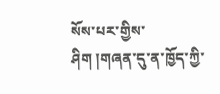སོས་པར་གྱིས་ཤིག །གཞན་དུ་ན་ཁྱོད་ཀྱི་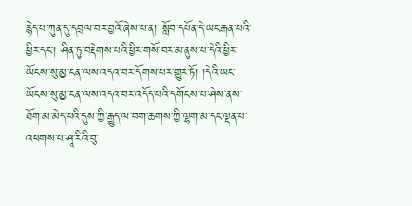རྙེད་པ་ཀུན་དུ་དབྲལ་བར་བྱའོ་ཞེས་པ་ན། སློབ་དཔོན་དེ་ཡང་རྒན་པའི་ཕྱིར་དང་། ཤིན་ཏུ་བརྡེགས་པའི་ཕྱིར་གསོ་བར་མ་ནུས་པ་དེའི་ཕྱིར་ཡོངས་སུ་མྱ་ངན་ལས་འདའ་བར་དོགས་པར་གྱུར་ཏོ། །དེའི་ཡང་ཡོངས་སུ་མྱ་ངན་ལས་འདའ་བར་འདོད་པའི་དགོངས་པ་ཤེས་ནས་ཐོག་མ་མེད་པའི་དུས་ཀྱི་རྒྱུད་ལ་བག་ཆགས་ཀྱི་ལྷག་མ་དང་ལྡན་པ་འཕགས་པ་ཤཱ་རིའི་བུ་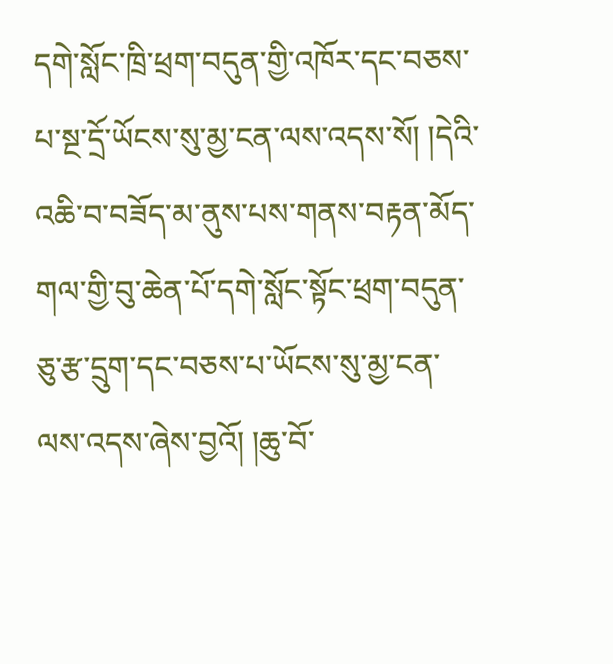དགེ་སློང་ཁྲི་ཕྲག་བདུན་གྱི་འཁོར་དང་བཅས་པ་སྔ་དྲོ་ཡོངས་སུ་མྱ་ངན་ལས་འདས་སོ། །དེའི་འཆི་བ་བཟོད་མ་ནུས་པས་གནས་བརྟན་མོད་གལ་གྱི་བུ་ཆེན་པོ་དགེ་སློང་སྟོང་ཕྲག་བདུན་ཅུ་རྩ་དྲུག་དང་བཅས་པ་ཡོངས་སུ་མྱ་ངན་ལས་འདས་ཞེས་བྱའོ། །ཆུ་བོ་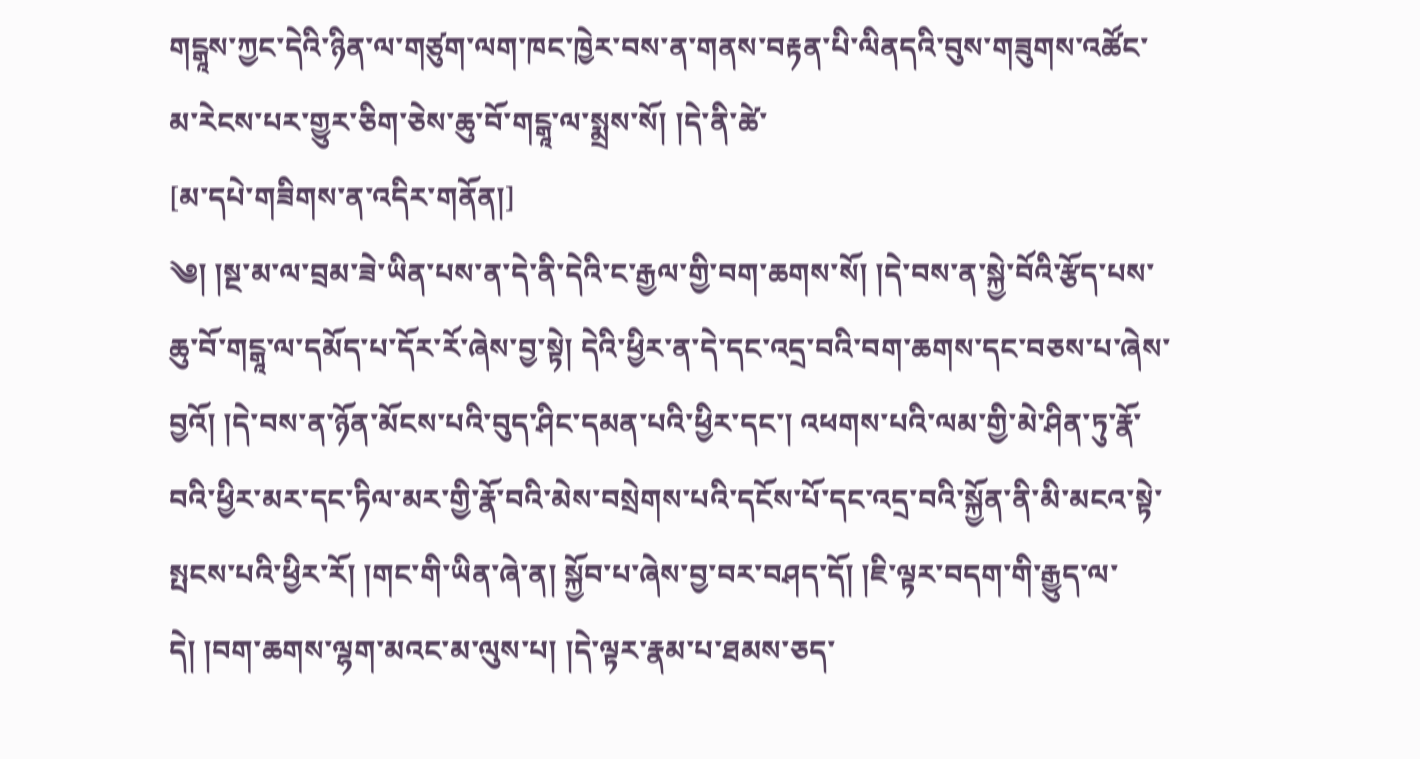གངྒཱས་ཀྱང་དེའི་ཉིན་ལ་གཙུག་ལག་ཁང་ཁྱེར་བས་ན་གནས་བརྟན་པི་ལིནདའི་བུས་གཟུགས་འཚོང་མ་རེངས་པར་གྱུར་ཅིག་ཅེས་ཆུ་བོ་གངྒཱ་ལ་སྨྲས་སོ། །དེ་ནི་ཚེ་
[མ་དཔེ་གཟིགས་ན་འདིར་གནོན།]
༄། །སྔ་མ་ལ་བྲམ་ཟེ་ཡིན་པས་ན་དེ་ནི་དེའི་ང་རྒྱལ་གྱི་བག་ཆགས་སོ། །དེ་བས་ན་སྐྱེ་བོའི་རྩོད་པས་ཆུ་བོ་གངྒཱ་ལ་དམོད་པ་དོར་རོ་ཞེས་བྱ་སྟེ། དེའི་ཕྱིར་ན་དེ་དང་འདྲ་བའི་བག་ཆགས་དང་བཅས་པ་ཞེས་བྱའོ། །དེ་བས་ན་ཉོན་མོངས་པའི་བུད་ཤིང་དམན་པའི་ཕྱིར་དང་། འཕགས་པའི་ལམ་གྱི་མེ་ཤིན་ཏུ་རྣོ་བའི་ཕྱིར་མར་དང་ཏིལ་མར་གྱི་རྣོ་བའི་མེས་བསྲེགས་པའི་དངོས་པོ་དང་འདྲ་བའི་སྐྱོན་ནི་མི་མངའ་སྟེ་སྤངས་པའི་ཕྱིར་རོ། །གང་གི་ཡིན་ཞེ་ན། སྐྱོབ་པ་ཞེས་བྱ་བར་བཤད་དོ། །ཇི་ལྟར་བདག་གི་རྒྱུད་ལ་དེ། །བག་ཆགས་ལྷག་མའང་མ་ལུས་པ། །དེ་ལྟར་རྣམ་པ་ཐམས་ཅད་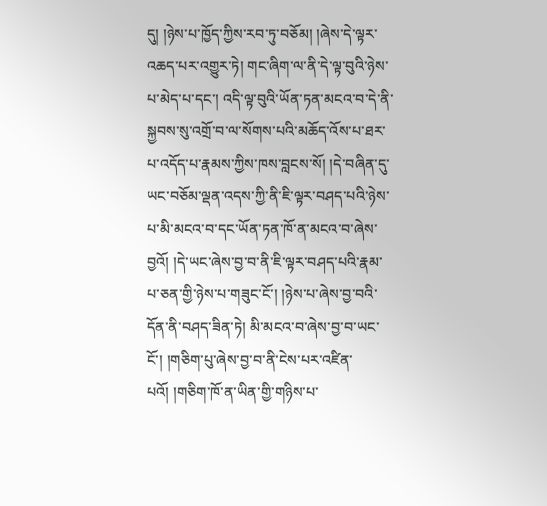དུ། །ཉེས་པ་ཁྱོད་ཀྱིས་རབ་ཏུ་བཅོམ། །ཞེས་དེ་ལྟར་འཆད་པར་འགྱུར་ཏེ། གང་ཞིག་ལ་ནི་དེ་ལྟ་བུའི་ཉེས་པ་མེད་པ་དང་། འདི་ལྟ་བུའི་ཡོན་ཏན་མངའ་བ་དེ་ནི་སྐྱབས་སུ་འགྲོ་བ་ལ་སོགས་པའི་མཆོད་འོས་པ་ཐར་པ་འདོད་པ་རྣམས་ཀྱིས་ཁས་བླངས་སོ། །དེ་བཞིན་དུ་ཡང་བཅོམ་ལྡན་འདས་ཀྱི་ནི་ཇི་ལྟར་བཤད་པའི་ཉེས་པ་མི་མངའ་བ་དང་ཡོན་ཏན་ཁོ་ན་མངའ་བ་ཞེས་བྱའོ། །དེ་ཡང་ཞེས་བྱ་བ་ནི་ཇི་ལྟར་བཤད་པའི་རྣམ་པ་ཅན་གྱི་ཉེས་པ་གཟུང་ངོ་། །ཉེས་པ་ཞེས་བྱ་བའི་དོན་ནི་བཤད་ཟིན་ཏེ། མི་མངའ་བ་ཞེས་བྱ་བ་ཡང་ངོ་། །གཅིག་པུ་ཞེས་བྱ་བ་ནི་ངེས་པར་འཛིན་པའོ། །གཅིག་ཁོ་ན་ཡིན་གྱི་གཉིས་པ་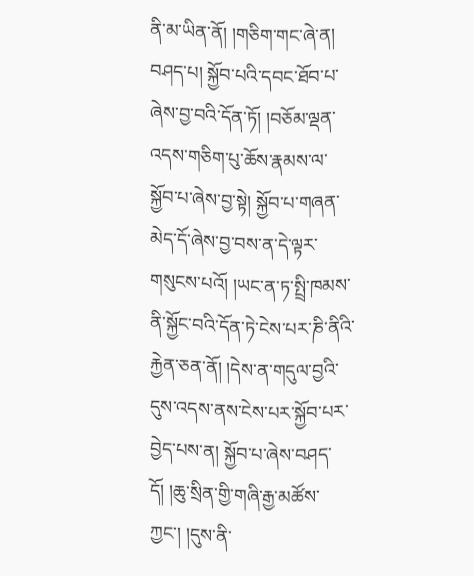ནི་མ་ཡིན་ནོ། །གཅིག་གང་ཞེ་ན། བཤད་པ། སྐྱོབ་པའི་དབང་ཐོབ་པ་ཞེས་བྱ་བའི་དོན་ཏོ། །བཅོམ་ལྡན་འདས་གཅིག་པུ་ཆོས་རྣམས་ལ་སྐྱོབ་པ་ཞེས་བྱ་སྟེ། སྐྱོབ་པ་གཞན་མེད་དོ་ཞེས་བྱ་བས་ན་དེ་ལྟར་གསུངས་པའོ། །ཡང་ན་ཏ་སྤྲི་ཁམས་ནི་སྐྱོང་བའི་དོན་ཏེ་ངེས་པར་ཎི་ནིའི་རྐྱེན་ཅན་ནོ། །དེས་ན་གདུལ་བྱའི་དུས་འདས་ནས་ངེས་པར་སྐྱོབ་པར་བྱེད་པས་ན། སྐྱོབ་པ་ཞེས་བཤད་དོ། །ཆུ་སྲིན་གྱི་གཞི་རྒྱ་མཚོས་ཀྱང་། །དུས་ནི་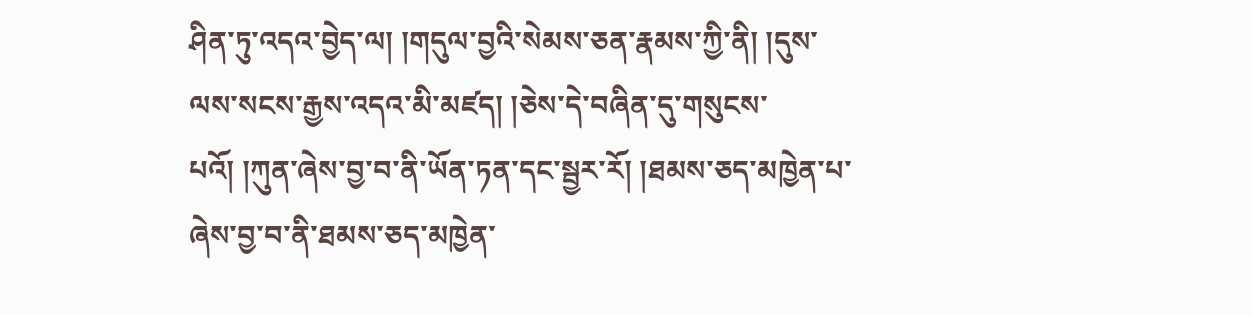ཤིན་ཏུ་འདའ་བྱེད་ལ། །གདུལ་བྱའི་སེམས་ཅན་རྣམས་ཀྱི་ནི། །དུས་ལས་སངས་རྒྱས་འདའ་མི་མཛད། །ཅེས་དེ་བཞིན་དུ་གསུངས་པའོ། །ཀུན་ཞེས་བྱ་བ་ནི་ཡོན་ཏན་དང་སྦྱར་རོ། །ཐམས་ཅད་མཁྱེན་པ་ཞེས་བྱ་བ་ནི་ཐམས་ཅད་མཁྱེན་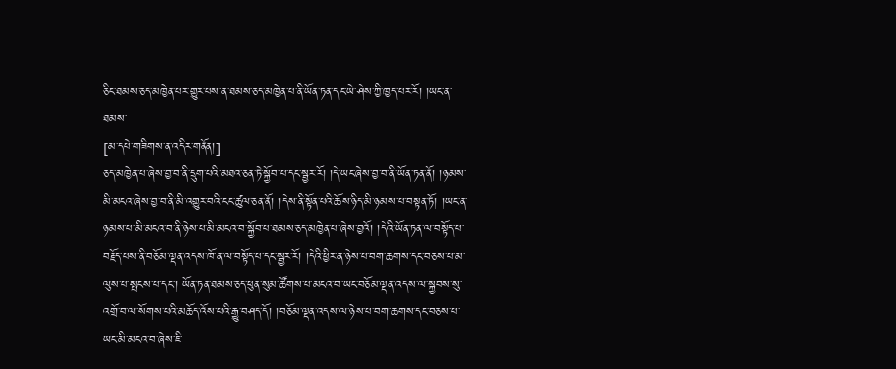ཅིང་ཐམས་ཅད་མཁྱེན་པར་གྱུར་པས་ན་ཐམས་ཅད་མཁྱེན་པ་ནི་ཡོན་ཏན་དང་ཡེ་ཤེས་ཀྱི་ཁྱད་པར་རོ། །ཡང་ན་ཐམས་
[མ་དཔེ་གཟིགས་ན་འདིར་གནོན།]
ཅད་མཁྱེན་པ་ཞེས་བྱ་བ་ནི་དྲུག་པའི་མཐའ་ཅན་ཏེ་སྐྱོབ་པ་དང་སྦྱར་རོ། །དེ་ཡང་ཞེས་བྱ་བ་ནི་ཡོན་ཏན་ནོ། །ཉམས་མི་མངའ་ཞེས་བྱ་བ་ནི་མི་འགྱུར་བའི་ངང་ཚུལ་ཅན་ནོ། །དེས་ནི་སྟོན་པའི་ཆོས་ཉིད་མི་ཉམས་པ་བསྟན་ཏོ། །ཡང་ན་ཉམས་པ་མི་མངའ་བ་ནི་ཉེས་པ་མི་མངའ་བ་སྐྱོབ་པ་ཐམས་ཅད་མཁྱེན་པ་ཞེས་བྱའོ། །དེའི་ཡོན་ཏན་ལ་བསྟོད་པ་བརྗོད་པས་ནི་བཅོམ་ལྡན་འདས་ཁོ་ན་ལ་བསྟོད་པ་དང་སྦྱར་རོ། །དེའི་ཕྱིར་ན་ཉེས་པ་བག་ཆགས་དང་བཅས་པ་མ་ལུས་པ་སྤངས་པ་དང་། ཡོན་ཏན་ཐམས་ཅད་ཕུན་སུམ་ཚོགས་པ་མངའ་བ་ཡང་བཅོམ་ལྡན་འདས་ལ་སྐྱབས་སུ་འགྲོ་བ་ལ་སོགས་པའི་མཆོད་འོས་པའི་རྒྱུ་བཤད་དོ། །བཅོམ་ལྡན་འདས་ལ་ཉེས་པ་བག་ཆགས་དང་བཅས་པ་ཡང་མི་མངའ་བ་ཞེས་ཇི་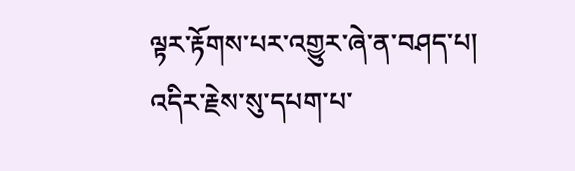ལྟར་རྟོགས་པར་འགྱུར་ཞེ་ན་བཤད་པ། འདིར་རྗེས་སུ་དཔག་པ་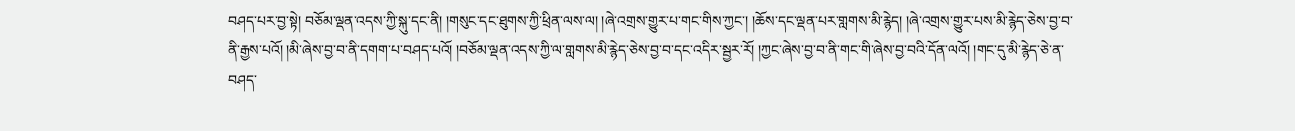བཤད་པར་བྱ་སྟེ། བཅོམ་ལྡན་འདས་ཀྱི་སྐུ་དང་ནི། །གསུང་དང་ཐུགས་ཀྱི་ཕྲིན་ལས་ལ། །ཞེ་འགྲས་གྱུར་པ་གང་གིས་ཀྱང་། །ཆོས་དང་ལྡན་པར་གླགས་མི་རྙེད། །ཞེ་འགྲས་གྱུར་པས་མི་རྙེད་ཅེས་བྱ་བ་ནི་རྒྱས་པའོ། །མི་ཞེས་བྱ་བ་ནི་དགག་པ་བཤད་པའོ། །བཅོམ་ལྡན་འདས་ཀྱི་ལ་གླགས་མི་རྙེད་ཅེས་བྱ་བ་དང་འདིར་སྦྱར་རོ། །ཀྱང་ཞེས་བྱ་བ་ནི་གང་གི་ཞེས་བྱ་བའི་དོན་ལའོ། །གང་དུ་མི་རྙེད་ཅེ་ན་བཤད་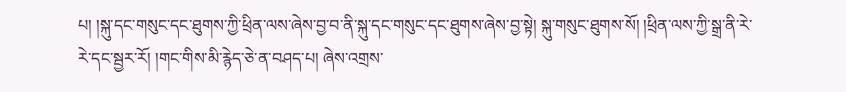པ། །སྐུ་དང་གསུང་དང་ཐུགས་ཀྱི་ཕྲིན་ལས་ཞེས་བྱ་བ་ནི་སྐུ་དང་གསུང་དང་ཐུགས་ཞེས་བྱ་སྟེ། སྐུ་གསུང་ཐུགས་སོ། །ཕྲིན་ལས་ཀྱི་སྒྲ་ནི་རེ་རེ་དང་སྦྱར་རོ། །གང་གིས་མི་རྙེད་ཅེ་ན་བཤད་པ། ཞེས་འགྲས་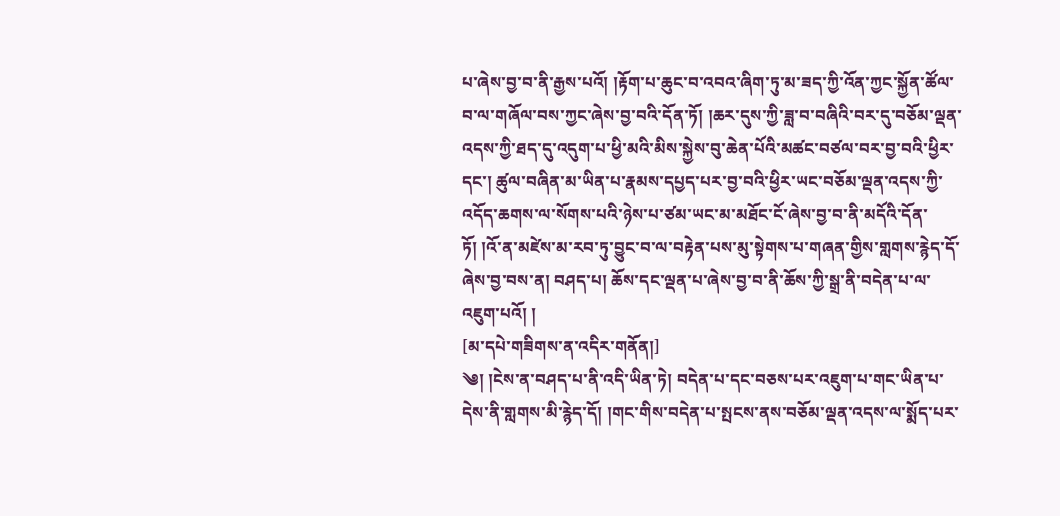པ་ཞེས་བྱ་བ་ནི་རྒྱས་པའོ། །རྟོག་པ་ཆུང་བ་འབའ་ཞིག་ཏུ་མ་ཟད་ཀྱི་འོན་ཀྱང་སྐྱོན་ཚོལ་བ་ལ་གཞོལ་བས་ཀྱང་ཞེས་བྱ་བའི་དོན་ཏོ། །ཆར་དུས་ཀྱི་ཟླ་བ་བཞིའི་བར་དུ་བཅོམ་ལྡན་འདས་ཀྱི་ཐད་དུ་འདུག་པ་ཕྱི་མའི་མིས་སྐྱེས་བུ་ཆེན་པོའི་མཚང་བཙལ་བར་བྱ་བའི་ཕྱིར་དང་། ཚུལ་བཞིན་མ་ཡིན་པ་རྣམས་དཔྱད་པར་བྱ་བའི་ཕྱིར་ཡང་བཅོམ་ལྡན་འདས་ཀྱི་འདོད་ཆགས་ལ་སོགས་པའི་ཉེས་པ་ཙམ་ཡང་མ་མཐོང་ངོ་ཞེས་བྱ་བ་ནི་མདོའི་དོན་ཏོ། །འོ་ན་མཛེས་མ་རབ་ཏུ་བྱུང་བ་ལ་བརྟེན་པས་མུ་སྟེགས་པ་གཞན་གྱིས་གླགས་རྙེད་དོ་ཞེས་བྱ་བས་ན། བཤད་པ། ཆོས་དང་ལྡན་པ་ཞེས་བྱ་བ་ནི་ཆོས་ཀྱི་སྒྲ་ནི་བདེན་པ་ལ་འཇུག་པའོ། །
[མ་དཔེ་གཟིགས་ན་འདིར་གནོན།]
༄། །ངེས་ན་བཤད་པ་ནི་འདི་ཡིན་ཏེ། བདེན་པ་དང་བཅས་པར་འཇུག་པ་གང་ཡིན་པ་དེས་ནི་གླགས་མི་རྙེད་དོ། །གང་གིས་བདེན་པ་སྤངས་ནས་བཅོམ་ལྡན་འདས་ལ་སྨོད་པར་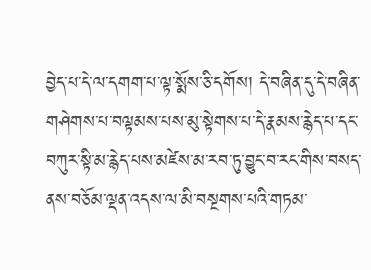བྱེད་པ་དེ་ལ་དགག་པ་ལྟ་སྨོས་ཅི་དགོས། དེ་བཞིན་དུ་དེ་བཞིན་གཤེགས་པ་བལྟམས་པས་མུ་སྟེགས་པ་དེ་རྣམས་རྙེད་པ་དང་བཀུར་སྟི་མ་རྙེད་པས་མཛེས་མ་རབ་ཏུ་བྱུང་བ་རང་གིས་བསད་ནས་བཅོམ་ལྡན་འདས་ལ་མི་བསྔགས་པའི་གཏམ་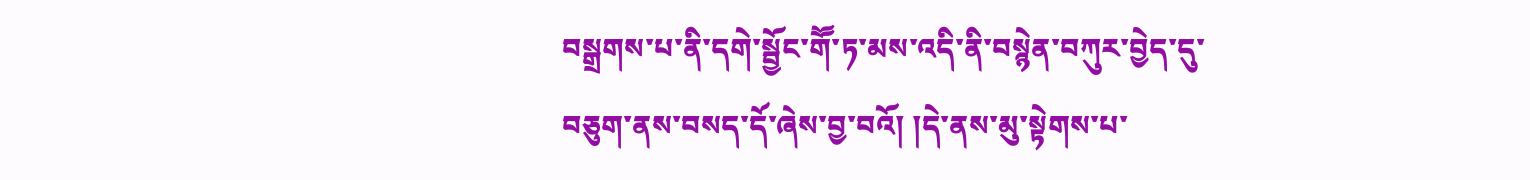བསྒྲགས་པ་ནི་དགེ་སྦྱོང་གཽ་ཏ་མས་འདི་ནི་བསྙེན་བཀུར་བྱེད་དུ་བཅུག་ནས་བསད་དོ་ཞེས་བྱ་བའོ། །དེ་ནས་མུ་སྟེགས་པ་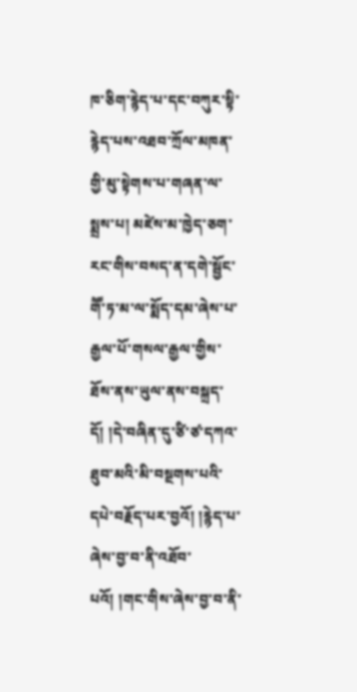ཁ་ཅིག་རྙེད་པ་དང་བཀུར་སྟི་རྙེད་པས་འཐབ་ཀྲོལ་མཁན་གྱི་མུ་སྟེགས་པ་གཞན་ལ་སྨྲས་པ། མཛེས་མ་ཁྱེད་ཅག་རང་གིས་བསད་ན་དགེ་སྦྱོང་གཽ་ཏ་མ་ལ་སྨོད་དམ་ཞེས་པ་རྒྱལ་པོ་གསལ་རྒྱལ་གྱིས་ཐོས་ནས་ཡུལ་ནས་བསྐྲད་དོ། །དེ་བཞིན་དུ་ཙི་ཙ་དཀའ་ཐུབ་མའི་མི་བསྔགས་པའི་དཔེ་བརྗོད་པར་བྱའོ། །རྙེད་པ་ཞེས་བྱ་བ་ནི་འཐོབ་པའོ། །གང་གིས་ཞེས་བྱ་བ་ནི་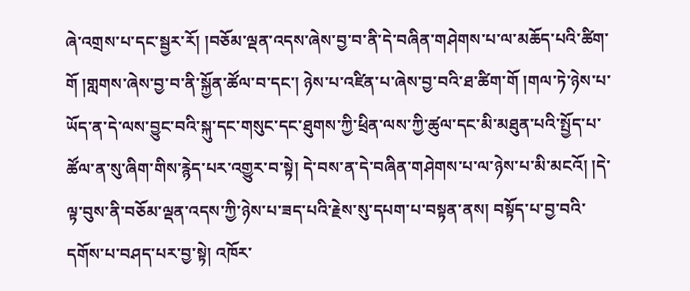ཞེ་འགྲས་པ་དང་སྦྱར་རོ། །བཅོམ་ལྡན་འདས་ཞེས་བྱ་བ་ནི་དེ་བཞིན་གཤེགས་པ་ལ་མཆོད་པའི་ཚིག་གོ །གླགས་ཞེས་བྱ་བ་ནི་སྐྱོན་ཚོལ་བ་དང་། ཉེས་པ་འཛིན་པ་ཞེས་བྱ་བའི་ཐ་ཚིག་གོ །གལ་ཏེ་ཉེས་པ་ཡོད་ན་དེ་ལས་བྱུང་བའི་སྐུ་དང་གསུང་དང་ཐུགས་ཀྱི་ཕྲིན་ལས་ཀྱི་ཚུལ་དང་མི་མཐུན་པའི་སྤྱོད་པ་ཚོལ་ན་སུ་ཞིག་གིས་རྙེད་པར་འགྱུར་བ་སྟེ། དེ་བས་ན་དེ་བཞིན་གཤེགས་པ་ལ་ཉེས་པ་མི་མངའོ། །དེ་ལྟ་བུས་ནི་བཅོམ་ལྡན་འདས་ཀྱི་ཉེས་པ་ཟད་པའི་རྗེས་སུ་དཔག་པ་བསྟན་ནས། བསྟོད་པ་བྱ་བའི་དགོས་པ་བཤད་པར་བྱ་སྟེ། འཁོར་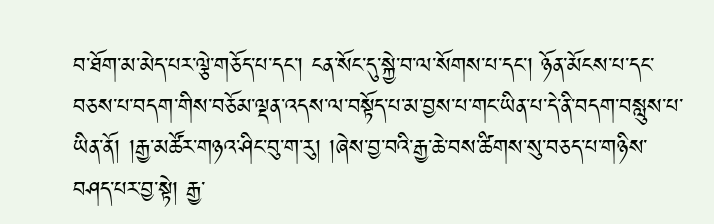བ་ཐོག་མ་མེད་པར་ལྕེ་གཅོད་པ་དང་། ངན་སོང་དུ་སྐྱེ་བ་ལ་སོགས་པ་དང་། ཉོན་མོངས་པ་དང་བཅས་པ་བདག་གིས་བཅོམ་ལྡན་འདས་ལ་བསྟོད་པ་མ་བྱས་པ་གང་ཡིན་པ་དེ་ནི་བདག་བསླུས་པ་ཡིན་ནོ། །རྒྱ་མཚོར་གཉའ་ཤིང་བུ་ག་རུ། །ཞེས་བྱ་བའི་རྒྱ་ཆེ་བས་ཚིགས་སུ་བཅད་པ་གཉིས་བཤད་པར་བྱ་སྟེ། རྒྱ་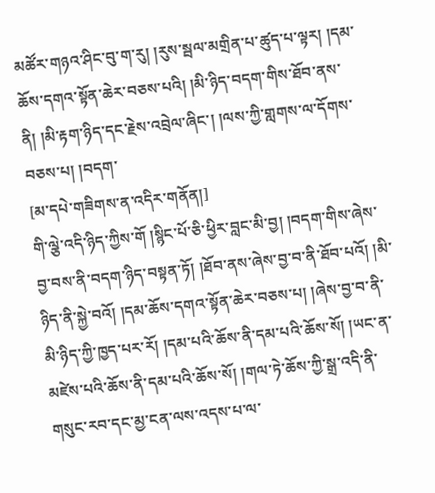མཚོར་གཉའ་ཤིང་བུ་ག་རུ། །རུས་སྦལ་མགྲིན་པ་ཚུད་པ་ལྟར། །དམ་ཆོས་དགའ་སྟོན་ཆེར་བཅས་པའི། །མི་ཉིད་བདག་གིས་ཐོབ་ནས་ནི། །མི་རྟག་ཉིད་དང་རྗེས་འབྲེལ་ཞིང་། །ལས་ཀྱི་གླགས་ལ་དོགས་བཅས་པ། །བདག་
[མ་དཔེ་གཟིགས་ན་འདིར་གནོན།]
གི་ལྕེ་འདི་ཉིད་ཀྱིས་གོ །སྙིང་པོ་ཅི་ཕྱིར་བླང་མི་བྱ། །བདག་གིས་ཞེས་བྱ་བས་ནི་བདག་ཉིད་བསྟན་ཏོ། །ཐོབ་ནས་ཞེས་བྱ་བ་ནི་ཐོབ་པའོ། །མི་ཉིད་ནི་སྐྱེ་བའོ། །དམ་ཆོས་དགའ་སྟོན་ཆེར་བཅས་པ། །ཞེས་བྱ་བ་ནི་མི་ཉིད་ཀྱི་ཁྱད་པར་རོ། །དམ་པའི་ཆོས་ནི་དམ་པའི་ཆོས་སོ། །ཡང་ན་མཛེས་པའི་ཆོས་ནི་དམ་པའི་ཆོས་སོ། །གལ་ཏེ་ཆོས་ཀྱི་སྒྲ་འདི་ནི་གསུང་རབ་དང་མྱ་ངན་ལས་འདས་པ་ལ་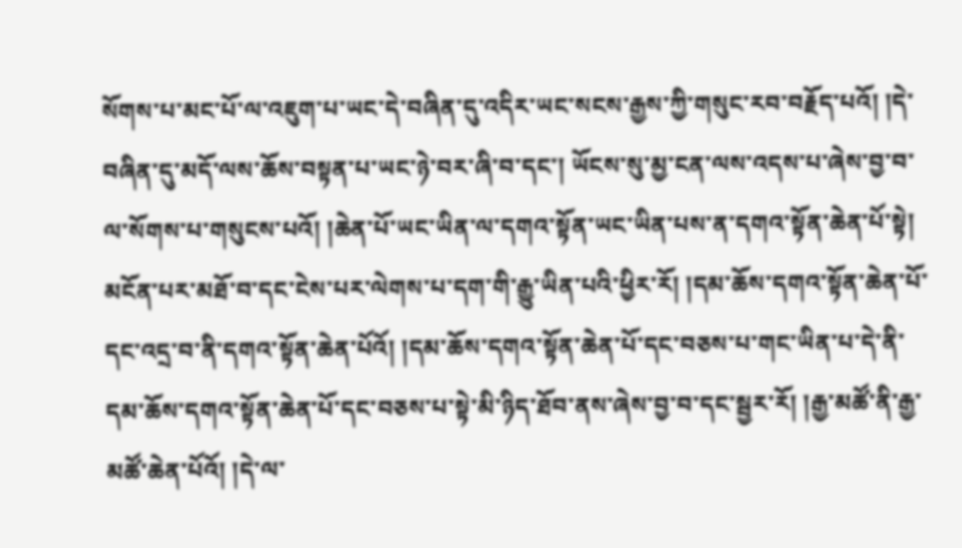སོགས་པ་མང་པོ་ལ་འཇུག་པ་ཡང་དེ་བཞིན་དུ་འདིར་ཡང་སངས་རྒྱས་ཀྱི་གསུང་རབ་བརྗོད་པའོ། །དེ་བཞིན་དུ་མདོ་ལས་ཆོས་བསྟན་པ་ཡང་ཉེ་བར་ཞི་བ་དང་། ཡོངས་སུ་མྱ་ངན་ལས་འདས་པ་ཞེས་བྱ་བ་ལ་སོགས་པ་གསུངས་པའོ། །ཆེན་པོ་ཡང་ཡིན་ལ་དགའ་སྟོན་ཡང་ཡིན་པས་ན་དགའ་སྟོན་ཆེན་པོ་སྟེ། མངོན་པར་མཐོ་བ་དང་ངེས་པར་ལེགས་པ་དག་གི་རྒྱུ་ཡིན་པའི་ཕྱིར་རོ། །དམ་ཆོས་དགའ་སྟོན་ཆེན་པོ་དང་འདྲ་བ་ནི་དགའ་སྟོན་ཆེན་པོའོ། །དམ་ཆོས་དགའ་སྟོན་ཆེན་པོ་དང་བཅས་པ་གང་ཡིན་པ་དེ་ནི་དམ་ཆོས་དགའ་སྟོན་ཆེན་པོ་དང་བཅས་པ་སྟེ་མི་ཉིད་ཐོབ་ནས་ཞེས་བྱ་བ་དང་སྦྱར་རོ། །རྒྱ་མཚོ་ནི་རྒྱ་མཚོ་ཆེན་པོའོ། །དེ་ལ་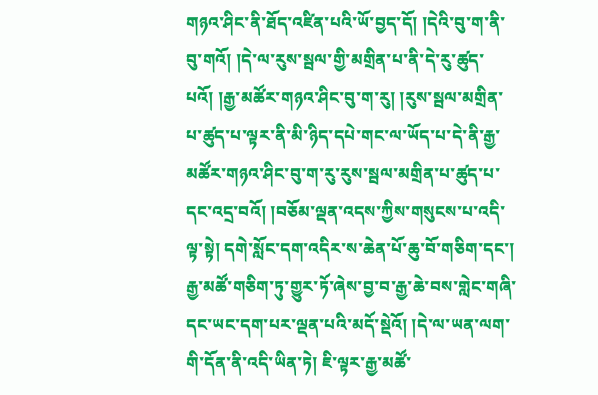གཉའ་ཤིང་ནི་ཐོད་འཛིན་པའི་ཡོ་བྱད་དོ། །དེའི་བུ་ག་ནི་བུ་གའོ། །དེ་ལ་རུས་སྦལ་གྱི་མགྲིན་པ་ནི་དེ་རུ་ཚུད་པའོ། །རྒྱ་མཚོར་གཉའ་ཤིང་བུ་ག་རུ། །རུས་སྦལ་མགྲིན་པ་ཚུད་པ་ལྟར་ནི་མི་ཉིད་དཔེ་གང་ལ་ཡོད་པ་དེ་ནི་རྒྱ་མཚོར་གཉའ་ཤིང་བུ་ག་རུ་རུས་སྦལ་མགྲིན་པ་ཚུད་པ་དང་འདྲ་བའོ། །བཅོམ་ལྡན་འདས་ཀྱིས་གསུངས་པ་འདི་ལྟ་སྟེ། དགེ་སློང་དག་འདིར་ས་ཆེན་པོ་ཆུ་བོ་གཅིག་དང་། རྒྱ་མཚོ་གཅིག་ཏུ་གྱུར་ཏོ་ཞེས་བྱ་བ་རྒྱ་ཆེ་བས་གླེང་གཞི་དང་ཡང་དག་པར་ལྡན་པའི་མདོ་སྡེའོ། །དེ་ལ་ཡན་ལག་གི་དོན་ནི་འདི་ཡིན་ཏེ། ཇི་ལྟར་རྒྱ་མཚོ་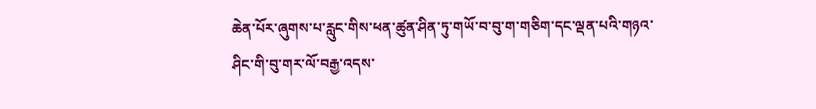ཆེན་པོར་ཞུགས་པ་རླུང་གིས་ཕན་ཚུན་ཤིན་ཏུ་གཡོ་བ་བུ་ག་གཅིག་དང་ལྡན་པའི་གཉའ་ཤིང་གི་བུ་གར་ལོ་བརྒྱ་འདས་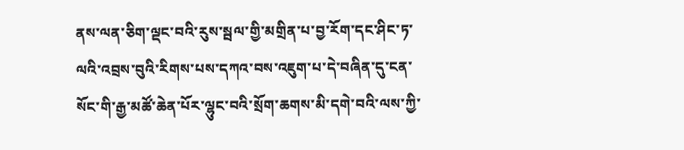ནས་ལན་ཅིག་ལྡང་བའི་རུས་སྦལ་གྱི་མགྲིན་པ་བྱ་རོག་དང་ཤིང་ཏ་ལའི་འབྲས་བུའི་རིགས་པས་དཀའ་བས་འཇུག་པ་དེ་བཞིན་དུ་ངན་སོང་གི་རྒྱ་མཚོ་ཆེན་པོར་ལྷུང་བའི་སྲོག་ཆགས་མི་དགེ་བའི་ལས་ཀྱི་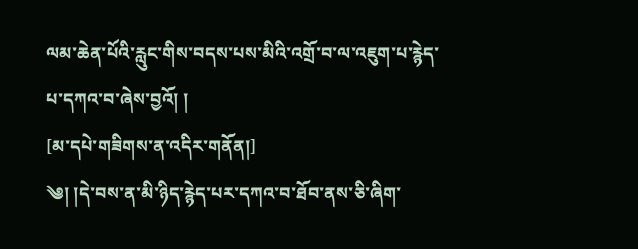ལམ་ཆེན་པོའི་རླུང་གིས་བདས་པས་མིའི་འགྲོ་བ་ལ་འཇུག་པ་རྙེད་པ་དཀའ་བ་ཞེས་བྱའོ། །
[མ་དཔེ་གཟིགས་ན་འདིར་གནོན།]
༄། །དེ་བས་ན་མི་ཉིད་རྙེད་པར་དཀའ་བ་ཐོབ་ནས་ཅི་ཞིག་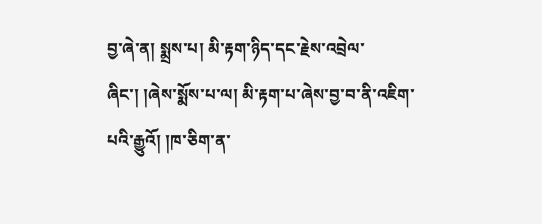བྱ་ཞེ་ན། སྨྲས་པ། མི་རྟག་ཉིད་དང་རྗེས་འབྲེལ་ཞིང་། །ཞེས་སྨོས་པ་ལ། མི་རྟག་པ་ཞེས་བྱ་བ་ནི་འཇིག་པའི་རྒྱུའོ། །ཁ་ཅིག་ན་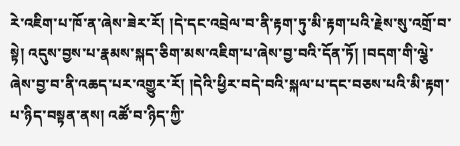རེ་འཇིག་པ་ཁོ་ན་ཞེས་ཟེར་རོ། །དེ་དང་འབྲེལ་བ་ནི་རྟག་ཏུ་མི་རྟག་པའི་རྗེས་སུ་འགྲོ་བ་སྟེ། འདུས་བྱས་པ་རྣམས་སྐད་ཅིག་མས་འཇིག་པ་ཞེས་བྱ་བའི་དོན་ཏོ། །བདག་གི་ལྕེ་ཞེས་བྱ་བ་ནི་འཆད་པར་འགྱུར་རོ། །དེའི་ཕྱིར་བདེ་བའི་སྐལ་པ་དང་བཅས་པའི་མི་རྟག་པ་ཉིད་བསྟན་ནས། འཚོ་བ་ཉིད་ཀྱི་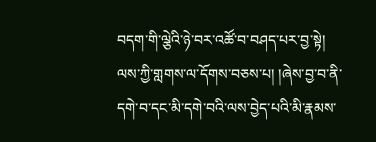བདག་གི་ལྕེའི་ཉེ་བར་འཚོ་བ་བཤད་པར་བྱ་སྟེ། ལས་ཀྱི་གླགས་ལ་དོགས་བཅས་པ། །ཞེས་བྱ་བ་ནི་དགེ་བ་དང་མི་དགེ་བའི་ལས་བྱེད་པའི་མི་རྣམས་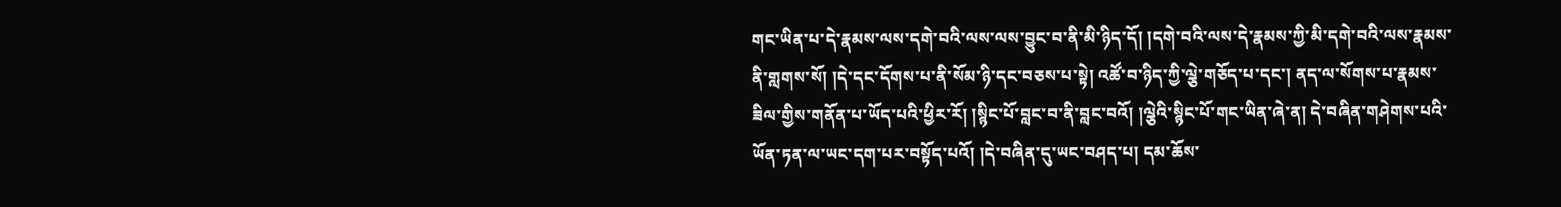གང་ཡིན་པ་དེ་རྣམས་ལས་དགེ་བའི་ལས་ལས་བྱུང་བ་ནི་མི་ཉིད་དོ། །དགེ་བའི་ལས་དེ་རྣམས་ཀྱི་མི་དགེ་བའི་ལས་རྣམས་ནི་གླགས་སོ། །དེ་དང་དོགས་པ་ནི་སོམ་ཉི་དང་བཅས་པ་སྟེ། འཚོ་བ་ཉིད་ཀྱི་ལྕེ་གཅོད་པ་དང་། ནད་ལ་སོགས་པ་རྣམས་ཟིལ་གྱིས་གནོན་པ་ཡོད་པའི་ཕྱིར་རོ། །སྙིང་པོ་བླང་བ་ནི་བླང་བའོ། །ལྕེའི་སྙིང་པོ་གང་ཡིན་ཞེ་ན། དེ་བཞིན་གཤེགས་པའི་ཡོན་ཏན་ལ་ཡང་དག་པར་བསྟོད་པའོ། །དེ་བཞིན་དུ་ཡང་བཤད་པ། དམ་ཆོས་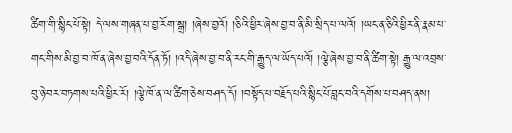ཚིག་གི་སྙིང་པོ་སྟེ། དེ་ལས་གཞན་པ་བྱ་རོག་སྒྲ། །ཞེས་བྱའོ། །ཅིའི་ཕྱིར་ཞེས་བྱ་བ་ནི་མི་སྲིད་པ་ལའོ། །ཡང་ན་ཅིའི་ཕྱིར་ནི་རྣམ་པ་གང་གིས་མི་བྱ་བ་ཁོ་ན་ཞེས་བྱ་བའི་དོན་ཏོ། །འདི་ཞེས་བྱ་བ་ནི་རང་གི་རྒྱུད་ལ་ཡོད་པའོ། །ལྕེ་ཞེས་བྱ་བ་ནི་ཚིག་སྟེ། རྒྱུ་ལ་འབྲས་བུ་ཉེ་བར་བཏགས་པའི་ཕྱིར་རོ། །ལྕེ་ཁོ་ན་ལ་ཚིག་ཅེས་བཤད་དོ། །བསྟོད་པ་བརྗོད་པའི་སྙིང་པོ་བླང་བའི་དགོས་པ་བཤད་ནས།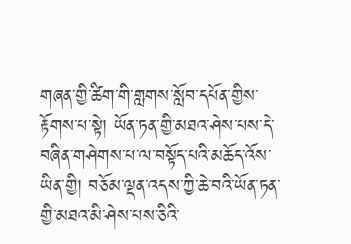གཞན་གྱི་ཚིག་གི་གླགས་སློབ་དཔོན་གྱིས་རྟོགས་པ་སྟེ། ཡོན་ཏན་གྱི་མཐའ་ཤེས་པས་དེ་བཞིན་གཤེགས་པ་ལ་བསྟོད་པའི་མཆོད་འོས་ཡིན་གྱི། བཅོམ་ལྡན་འདས་ཀྱི་ཆེ་བའི་ཡོན་ཏན་གྱི་མཐའ་མི་ཤེས་པས་ཅིའི་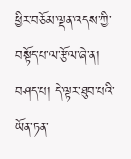ཕྱིར་བཅོམ་ལྡན་འདས་ཀྱི་བསྟོད་པ་ལ་རྩོལ་ཞེ་ན། བཤད་པ། དེ་ལྟར་ཐུབ་པའི་ཡོན་ཏན་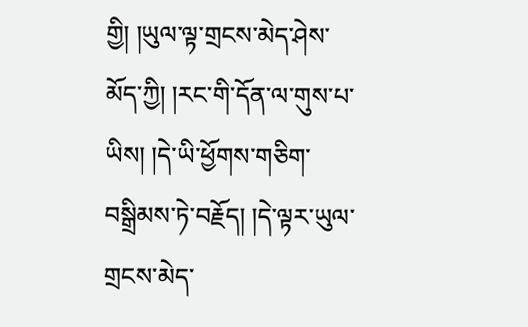གྱི། །ཡུལ་ལྟ་གྲངས་མེད་ཤེས་མོད་ཀྱི། །རང་གི་དོན་ལ་གུས་པ་ཡིས། །དེ་ཡི་ཕྱོགས་གཅིག་བསྒྲིམས་ཏེ་བརྗོད། །དེ་ལྟར་ཡུལ་གྲངས་མེད་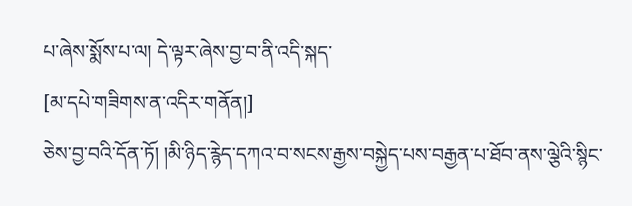པ་ཞེས་སྨོས་པ་ལ། དེ་ལྟར་ཞེས་བྱ་བ་ནི་འདི་སྐད་
[མ་དཔེ་གཟིགས་ན་འདིར་གནོན།]
ཅེས་བྱ་བའི་དོན་ཏོ། །མི་ཉིད་རྙེད་དཀའ་བ་སངས་རྒྱས་བསྐྱེད་པས་བརྒྱན་པ་ཐོབ་ནས་ལྕེའི་སྙིང་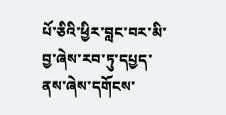པོ་ཅིའི་ཕྱིར་བླང་བར་མི་བྱ་ཞེས་རབ་ཏུ་དཔྱད་ནས་ཞེས་དགོངས་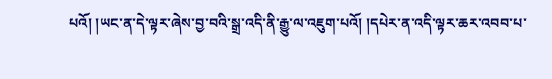པའོ། །ཡང་ན་དེ་ལྟར་ཞེས་བྱ་བའི་སྒྲ་འདི་ནི་རྒྱུ་ལ་འཇུག་པའོ། །དཔེར་ན་འདི་ལྟར་ཆར་འབབ་པ་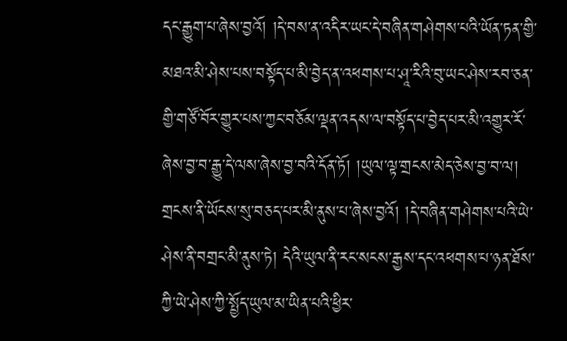དང་རྒྱུག་པ་ཞེས་བྱའོ། །དེ་བས་ན་འདིར་ཡང་དེ་བཞིན་གཤེགས་པའི་ཡོན་ཏན་གྱི་མཐའ་མི་ཤེས་པས་བསྟོད་པ་མི་བྱེད་ན་འཕགས་པ་ཤཱ་རིའི་བུ་ཡང་ཤེས་རབ་ཅན་གྱི་གཙོ་བོར་གྱུར་པས་ཀྱང་བཅོམ་ལྡན་འདས་ལ་བསྟོད་པ་བྱེད་པར་མི་འགྱུར་རོ་ཞེས་བྱ་བ་རྒྱུ་དེ་ལས་ཞེས་བྱ་བའི་དོན་ཏོ། །ཡུལ་ལྟ་གྲངས་མེད་ཅེས་བྱ་བ་ལ། གྲངས་ནི་ཡོངས་སུ་བཅད་པར་མི་ནུས་པ་ཞེས་བྱའོ། །དེ་བཞིན་གཤེགས་པའི་ཡེ་ཤེས་ནི་བགྲང་མི་ནུས་ཏེ། དེའི་ཡུལ་ནི་རང་སངས་རྒྱས་དང་འཕགས་པ་ཉན་ཐོས་ཀྱི་ཡེ་ཤེས་ཀྱི་སྤྱོད་ཡུལ་མ་ཡིན་པའི་ཕྱིར་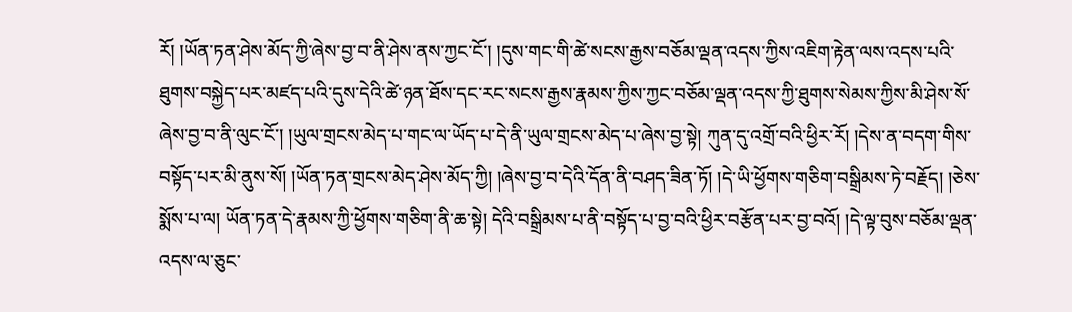རོ། །ཡོན་ཏན་ཤེས་མོད་ཀྱི་ཞེས་བྱ་བ་ནི་ཤེས་ནས་ཀྱང་ངོ་། །དུས་གང་གི་ཚེ་སངས་རྒྱས་བཅོམ་ལྡན་འདས་ཀྱིས་འཇིག་རྟེན་ལས་འདས་པའི་ཐུགས་བསྐྱེད་པར་མཛད་པའི་དུས་དེའི་ཚེ་ཉན་ཐོས་དང་རང་སངས་རྒྱས་རྣམས་ཀྱིས་ཀྱང་བཅོམ་ལྡན་འདས་ཀྱི་ཐུགས་སེམས་ཀྱིས་མི་ཤེས་སོ་ཞེས་བྱ་བ་ནི་ལུང་ངོ་། །ཡུལ་གྲངས་མེད་པ་གང་ལ་ཡོད་པ་དེ་ནི་ཡུལ་གྲངས་མེད་པ་ཞེས་བྱ་སྟེ། ཀུན་དུ་འགྲོ་བའི་ཕྱིར་རོ། །དེས་ན་བདག་གིས་བསྟོད་པར་མི་ནུས་སོ། །ཡོན་ཏན་གྲངས་མེད་ཤེས་མོད་ཀྱི། །ཞེས་བྱ་བ་དེའི་དོན་ནི་བཤད་ཟིན་ཏོ། །དེ་ཡི་ཕྱོགས་གཅིག་བསྒྲིམས་ཏེ་བརྗོད། །ཅེས་སྨོས་པ་ལ། ཡོན་ཏན་དེ་རྣམས་ཀྱི་ཕྱོགས་གཅིག་ནི་ཆ་སྟེ། དེའི་བསྒྲིམས་པ་ནི་བསྟོད་པ་བྱ་བའི་ཕྱིར་བརྩོན་པར་བྱ་བའོ། །དེ་ལྟ་བུས་བཅོམ་ལྡན་འདས་ལ་ཅུང་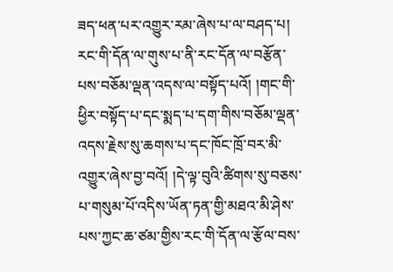ཟད་ཕན་པར་འགྱུར་རམ་ཞེས་པ་ལ་བཤད་པ། རང་གི་དོན་ལ་གུས་པ་ནི་རང་དོན་ལ་བརྩོན་པས་བཅོམ་ལྡན་འདས་ལ་བསྟོད་པའོ། །གང་གི་ཕྱིར་བསྟོད་པ་དང་སྨད་པ་དག་གིས་བཅོམ་ལྡན་འདས་རྗེས་སུ་ཆགས་པ་དང་ཁོང་ཁྲོ་བར་མི་འགྱུར་ཞེས་བྱ་བའོ། །དེ་ལྟ་བུའི་ཚིགས་སུ་བཅས་པ་གསུམ་པོ་འདིས་ཡོན་ཏན་གྱི་མཐའ་མི་ཤེས་པས་ཀྱང་ཆ་ཙམ་གྱིས་རང་གི་དོན་ལ་རྩོལ་བས་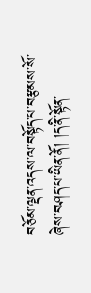བཅོམ་ལྡན་འདས་ལ་བསྟོད་པ་བརྩམས་སོ་ཞེས་བཤད་པ་ཡིན་ནོ། །ད་ནི་སྟོན་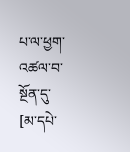པ་ལ་ཕྱག་འཚལ་བ་སྔོན་དུ་
[མ་དཔེ་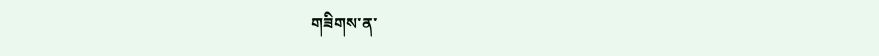གཟིགས་ན་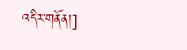འདིར་གནོན།]